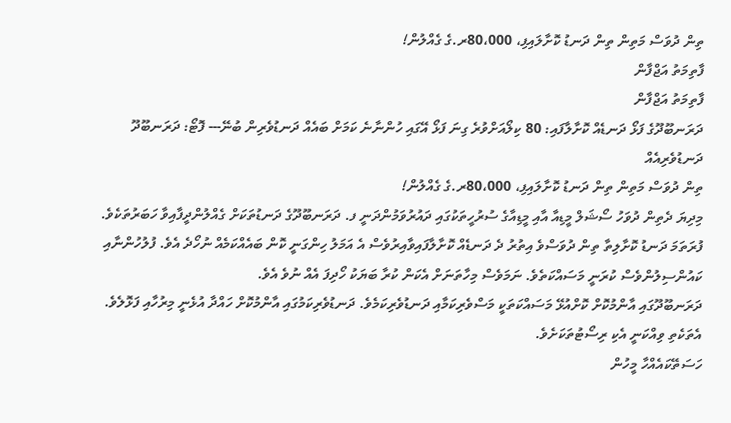ތިން ދުވަސް މަތިން ތިން ދަނޑު ކޮށާލައިފި، 80،000ރ.ގެ ގެއްލުން!
ފާތިމަތު އަޖްފާން
ފާތިމަތު އަޖްފާން
ދަރަނބޫދޫގެ ފަޅޯ ދަނޑެއް ކޮށާލާފައި: 80 ކިލޯއަށްވުރެ ގިނަ ފަޅޯ އޭގައި ހުންނާނެ ކަމަށް ބައެއް ދަނޑުވެރިން ބުނޭ--- ފޮޓޯ: ދަރަނބޫދޫ ދަނޑުވެރިއެއް
ތިން ދުވަސް މަތިން ތިން ދަނޑު ކޮށާލައިފި، 80،000ރ.ގެ ގެއްލުން!
މިދިޔަ ދެތިން ދުވަހު ސޯޝަލް މީޑިއާ އާއި މީޑިއާގެ ސުރުހީތަކުގައި ދައުރުވަމުންދަނީ ފ. ދަރަނބޫދޫގެ ދަނޑުތަކަށް ގެއްލުންދީފާއިވާ ހަބަރުތަކެވެ.
ފުރަތަމަ ދަނޑު ކޮށާލިތާ ތިން ދުވަސްވެ އިތުރު ދެ ދަނޑެއް ކޮށާލާފައިވާއިރުވެސް އެ އަމަލު ހިންގަނީ ކޮން ބައެއްކަމެއް ނުހޯދެ އެވެ. ފުލުހުންނާއި ކައުންސިލުންވެސް ކުރަނީ މަސައްކަތެވެ. ނަމަވެސް މިހާތަނަށް އެކަން ކުރާ ބަޔަކު ހޯދިފަ އެއް ނުވެ އެވެ.
ދަރަނބޫދޫގައި އާންމުކޮށް ކޮށްއުޅޭ މަސައްކަތަކީ މަސްވެރިކަމާއި ދަނޑުވެރިކަމެވެ. ދަނޑުވެރިކަމުގައި އާންމުކޮށް ހައްދާ އުޅެނީ މިރުހާއި ފަޅޮލެވެ. އެތަކެތި ވިއްކަނީ އެކި ރިސޯޓުތަކަށެވެ.
ހަސަތޭކައެއްހާ މީހުން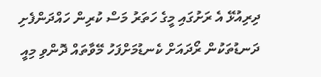ދިރިއުޅޭ އެ ރަށުގައި މީގެ ހަތަރު މަސް ކުރިން ހައްދަންފެށި ދަނޑުތަކުން ރޯދައަށް ކެނޑުމަށްފަހު މޭވާތައް ދޮންވި މިއީ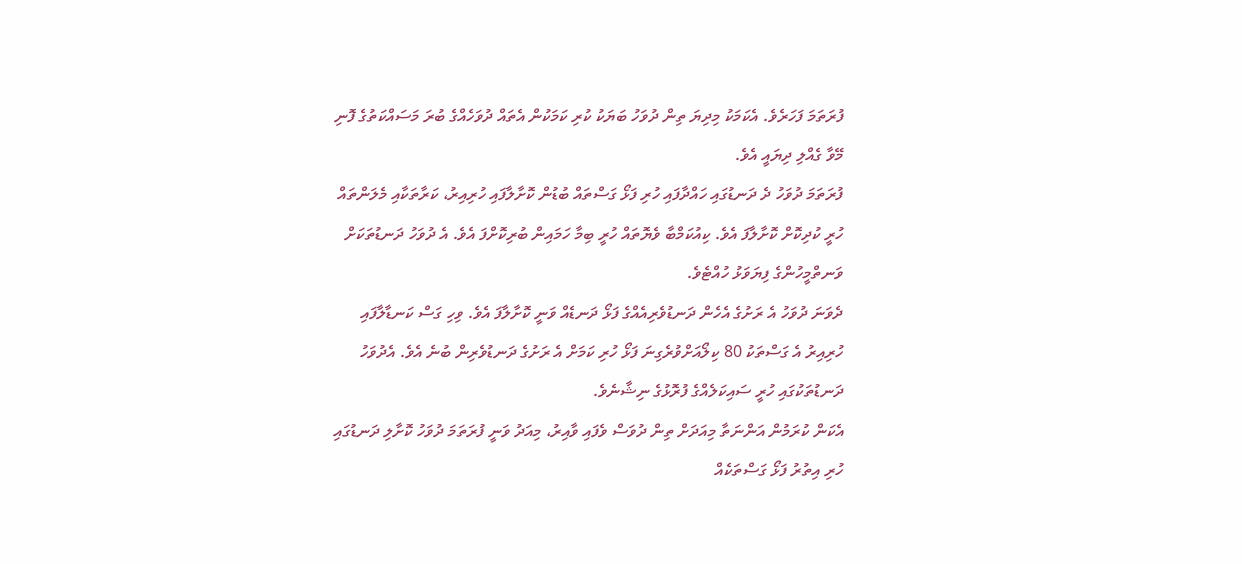ފުރަތަމަ ފަހަރެވެ. އެކަމަކު މިދިޔަ ތިން ދުވަހު ބަޔަކު ކުރި ކަމަކުން އެތައް ދުވަހެއްގެ ބުރަ މަސައްކަތުގެ ފޮނި މޭވާ ގެއްލި ދިޔައީ އެވެ.
ފުރަތަމަ ދުވަހު ދެ ދަނޑުގައި ހައްދާފައި ހުރި ފަޅޯ ގަސްތައް ބުޑުން ކޮށާލާފައި ހުރިއިރު، ކަރާތަކާއި މެލަންތައް ހުރީ ކުދިކޮށް ކޮށާލާފަ އެވެ. ކިއުކަމްބާ ވެޔޮތައް ހުރީ ބިމާ ހަމައިން ބުރިކޮށްފަ އެވެ. އެ ދުވަހު ދަނޑުތަކަށް ވަނތްމީހުންގެ ފިޔަވަޅު ހުއްޓެވެ.
ދެވަނަ ދުވަހު އެ ރަށުގެ އެހެން ދަނޑުވެރިއެއްގެ ފަޅޯ ދަނޑެއް ވަނީ ކޮށާލާފަ އެވެ. ވިހި ގަސް ކަނޑާލާފައި ހުރިއިރު އެ ގަސްތަކު 80 ކިލޯއަށްވުރެގިނަ ފަޅޯ ހުރި ކަމަށް އެ ރަށުގެ ދަނޑުވެރިން ބުނެ އެވެ. އެދުވަހު ދަނޑުތަކުގައި ހުރީ ސައިކަލެއްގެ ފުރޮޅުގެ ނިޝާނެވެ.
އެކަން ކުރަމުން އަންނަތާ މިއަދަށް ތިން ދުވަސް ވެފައި ވާއިރު، މިއަދު ވަނީ ފުރަތަމަ ދުވަހު ކޮށާލި ދަނޑުގައި ހުރި އިތުރު ފަޅޯ ގަސްތަކެއް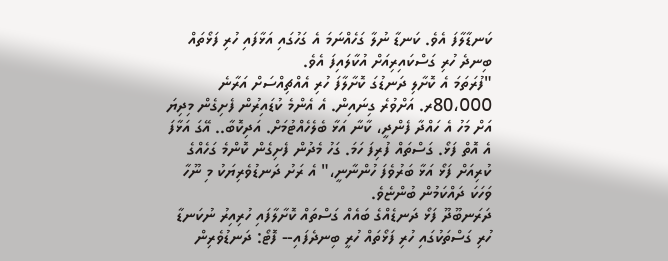ކަނޑާލާފަ އެވެ. ކަނޑާ ނުލާ ގަހެއްނަމަ އެ ގަހުގައި އަޅާފައި ހުރި ފަޅޯތައް ބިނދެ ހުރި ގަސްކައިރިއަށް އުކާލައިފަ އެވެ.
"ފުރަތަމަ އެ ކޮށާލި ދަނޑުގަ ކޮށާލާފަ ހުރި އެއްޗިއްސަށް އަރާނެ 80،000ރ. އަށްވުރެ ގިނައިން. އެ އެންމެ ކުޑައިރުން ފެށިގެން މިދިޔަ އަށް މަހު އެ ހައްދާ ފެންދީ، ކާނާ އަޅާ ބެލެހެއްޓުމަށް. އަދިކޮބާ.. އޭގަ އަޅާފަ އެ އޮތް ފަޅޯ. ގަސްތައް ފުރިފަ ހަމަ. ގަހު މެދުން ފެށިގެން ކޮންމެ ގަހެއްގެ ކުރިއަށް ފަޅޯ އަޅާ ބަރުވެފަ ހުންނާނީ،" އެ ރަށު ދަނޑުވެރިޔަކު މި ނޫހާ ވަހަކަ ދައްކަމުން ބުންޏެވެ.
ދަރަނބޫދޫ ފަޅޯ ދަނޑެއްގެ ބައެއް ގަސްތައް ކޮށާލާފައި ހުރިއިރު ނުކަނޑާ ހުރި ގަސްތަކުގައި ހުރި ފަޅޯތައް ހުރީ ބިނދެފައި-- ފޮޓޯ: ދަނޑުވެރިން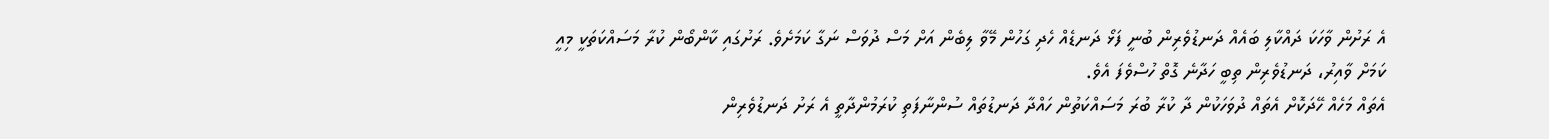އެ ރަށުން ވާހަކަ ދައްކާލި ބައެއް ދަނޑުވެރިން ބުނީ ފަޅޯ ދަނޑެއް ހެދި ގަހުން މޭވާ ލިބެން އަށް މަސް ދުވަސް ނަގާ ކަމަށެވެ. ރަށުގައި ކާންބޯން ކުރާ މަސައްކަތަކީ މިއީ ކަމަށް ވާއިރު، ދަނޑުވެރިން ތިބީ ހަދާނެ ގޮތް ހުސްވެފަ އެވެ.
އެތައް މަހެއް ހޭދަކޮށް އެތައް ދުވަހަކުން ދާ ކުރާ ބުރަ މަސައްކަތުން ހައްދާ ދަނޑުތައް ސުންނާފަތި ކުރަމުންދާތީ އެ ރަށު ދަނޑުވެރިން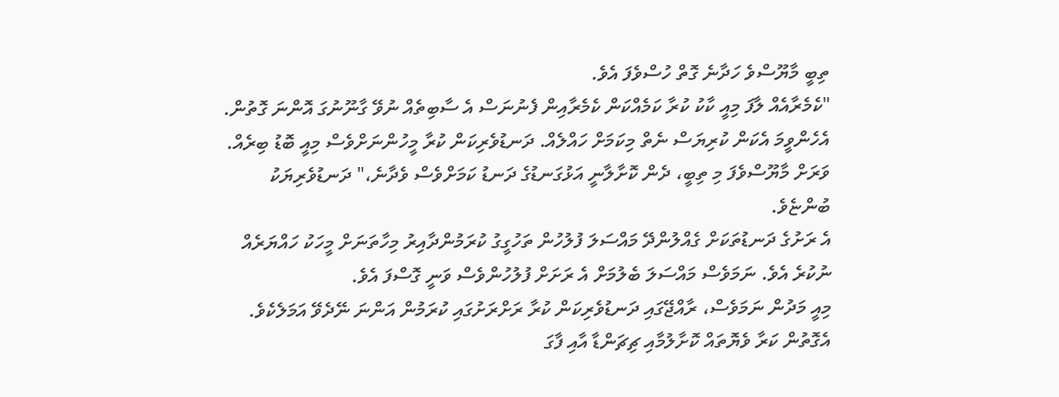ތިބީ މާޔޫސްވެ ހަދާނެ ގޮތް ހުސްވެފަ އެވެ.
"ކެމެރާއެއް ލާފަ މިއީ ކާކު ކުރާ ކަމެއްކަން ކެމެރާއިން ފެނުނަސް އެ ސާބިތެއް ނުވޭ ގާނޫނުގަ އޮންނަ ގޮތުން. އެހެންވީމަ އެކަން ކުރިޔަސް ނެތް މިކަމަށް ހައްލެއް. ދަނޑުވެރިކަން ކުރާ މީހުންނަށްވެސް މިއީ ބޮޑު ބިރެއް. ވަރަށް މާޔޫސްވެފަ މި ތިބީ، ދެން ކޮށާލާނީ އަޅުގަނޑުގެ ދަނޑު ކަމަށްވެސް ވެދާނެ،" ދަނޑުވެރިޔަކު ބުންޏެވެ.
އެ ރަށުގެ ދަނޑުތަކަށް ގެއްލުންދޭ މައްސަލަ ފުލުހުން ތަހުގީގު ކުރަމުންދާއިރު މިހާތަނަށް މީހަކު ހައްޔަރެއް ނުކުރެ އެވެ. ނަމަވެސް މައްސަލަ ބެލުމަށް އެ ރަށަށް ފުލުހުންވެސް ވަނީ ގޮސްފަ އެވެ.
މިއީ މަދުން ނަމަވެސް، ރާއްޖޭގައި ދަނޑުވެރިކަން ކުރާ ރަށްރަށުގައި ކުރަމުން އަންނަ ނޭދެވޭ އަމަލެކެވެ. އެގޮތުން ކަރާ ވެޔޮތައް ކޮށާލުމާއި ޗިޗަންޑާ އާއި ފާގަ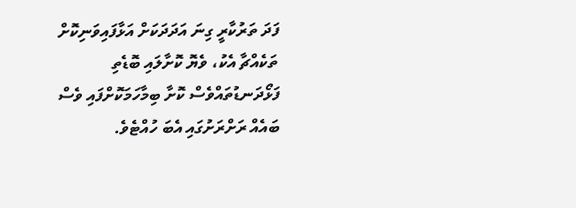ފަދަ ތަރުކާރީ ގިނަ އަދަދަކަށް އަޅާފައިވަނިކޮށް ތަކެއްޗާ އެކު، ވެޔޮ ކޮށާލައި ބޮޑެތި ފަޅޯދަނޑުތައްވެސް ކޮށާ ބިމާހަމަކޮށްފައި ވެސް ބައެއް ރަށްރަށުގައި އެބަ ހުއްޓެވެ.